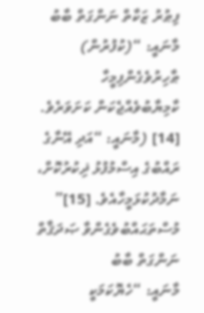ފިޠުރު ޒަކާތް ނަންގަތް ބާބު
މާނައީ: “(ކުފުރުން) ޠާހިރުވެގެންފިމީހާ ކާމިޔާބުވެއްޖެކަން ކަށަވަރެވެ. [14] (މާނައީ: “އަދި އޭނާގެ ރައްބުގެ އިސްމުފުޅު ޛިކުރުކޮށް، ނަމާދުކުޅަމީހާއެވެ. [15]”
މުސްތަޙައްބުވެގެންވާ ޞަދަޤާތް ނަންގަތް ބާބު
މާނައީ: “ހެޔޮކަމަކީ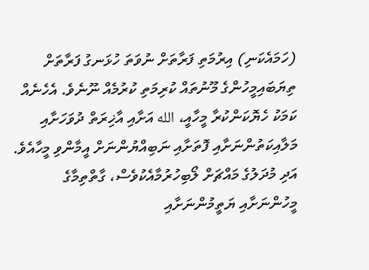(ހަމައެކަނި) އިރުމަތި ފަރާތަށް ނުވަތަ ހުޅަނގު ފަރާތަށް ތިޔަބައިމީހުންގެ މޫނުތައް ކުރިމަތި ކުރުމެއް ނޫނެވެ. އެހެނެއް ކަމަކު ހެޔޮކަންކުރާ މީހާއީ، الله އަށާއި އާޚިރަތް ދުވަހަށާއި މަލާއިކަތުންނަށާއި ފޮތަށާއި ނަބިއްޔުންނަށް އީމާންވި މީހާއެވެ. އަދި މުދަލުގެ މައްޗަށް ލޯބިހުރުމާއެކުވެސް، ގާތްތިމާގެ މީހުންނަށާއި ޔަތީމުންނަށާއި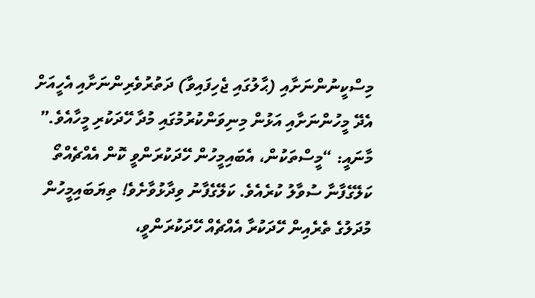މިސްކީނުންނަށާއި (ޙާލުގައި ޖެހިފައިވާ) ދަތުރުވެރިންނަށާއި އެހީއަށް އެދޭ މީހުންނަށާއި އަޅުން މިނިވަންކުރުމުގައި މުދާ ހޭދަކުރި މީހާއެވެ.”
މާނައީ: “މީސްތަކުން، އެބައިމީހުން ހޭދަކުރަންވީ ކޮން އެއްޗެއްތޯ ކަލޭގެފާނާ ސުވާލު ކުރެއެވެ. ކަލޭގެފާނު ވިދާޅުވާށެވެ! ތިޔަބައިމީހުން މުދަލުގެ ތެރެއިން ހޭދަކުރާ އެއްޗެއް ހޭދަކުރަންވީ،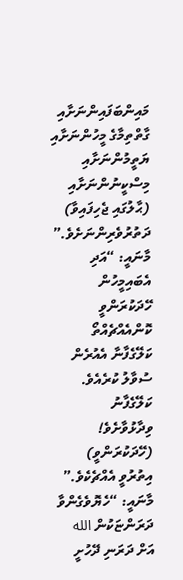މައިންބަފައިންނަށާއި ގާތްތިމާގެ މީހުންނަށާއި ޔަތީމުންނަށާއި މިސްކީނުންނަށާއި (ޙާލުގައި ޖެހިފައިވާ) ދަތުރުވެރިންނަށެވެ.”
މާނައީ: “އަދި އެބައިމީހުން ހޭދަކުރަންވީ ކޮންއެއްޗެއްތޯ ކަލޭގެފާނާ އެއުރެން ސުވާލު ކުރެއެވެ. ކަލޭގެފާނު ވިދާޅުވާށެވެ! (ހޭދަކުރަންވީ) އިތުރުވީ އެއްޗެކެވެ.”
މާނައީ: “ހެޔޮވެގެންވާ ދަރަންޏަކުން الله އަށް ދަރަނި ދޭހުށީ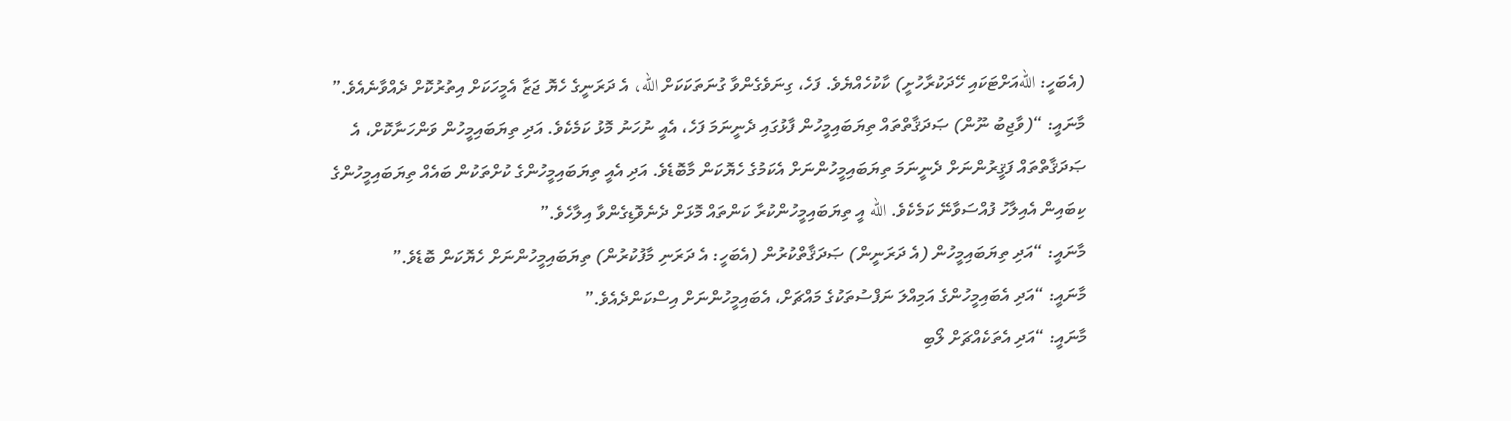(އެބަހީ: اللهއަށްޓަކައި ހޭދަކުރާހުށީ) ކާކުހެއްޔެވެ. ފަހެ، ގިނަވެގެންވާ ގުނަތަކަކަށް الله، އެ ދަރަނީގެ ހެޔޮ ޖަޒާ އެމީހަކަށް އިތުރުކޮށް ދެއްވާނެއެވެ.”
މާނައީ: “(ވާޖިބު ނޫން) ޞަދަޤާތްތައް ތިޔަބައިމީހުން ފާޅުގައި ދެނީނަމަ ފަހެ، އެއީ ނުހަނު މޮޅު ކަމެކެވެ. އަދި ތިޔަބައިމީހުން ވަންހަނާކޮށް، އެ ޞަދަޤާތްތައް ފަޤީރުންނަށް ދެނީނަމަ ތިޔަބައިމީހުންނަށް އެކަމުގެ ހެޔޮކަން މާބޮޑެވެ. އަދި އެއީ ތިޔަބައިމީހުންގެ ކުށްތަކުން ބައެއް ތިޔަބައިމީހުންގެ ކިބައިން އެއިލާހު ފުއްސަވާނޭ ކަމެކެވެ. الله އީ ތިޔަބައިމީހުންކުރާ ކަންތައް މޮޅަށް ދެނެވޮޑިގެންވާ އިލާހެވެ.”
މާނައީ: “އަދި ތިޔަބައިމީހުން (އެ ދަރަނީން) ޞަދަޤާތްކުރުން (އެބަހީ: އެ ދަރަނި މާފުކުރުން) ތިޔަބައިމީހުންނަށް ހެޔޮކަން ބޮޑެވެ.”
މާނައީ: “އަދި އެބައިމީހުންގެ އަމިއްލަ ނަފްސުތަކުގެ މައްޗަށް، އެބައިމީހުންނަށް އިސްކަންދެއެވެ.”
މާނައީ: “އަދި އެތަކެއްޗަށް ލޯބި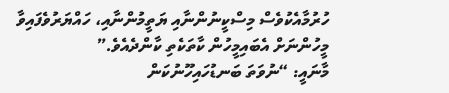ހުރުމާއެކުވެސް މިސްކީނުންނާއި ޔަތީމުންނާއި، ހައްޔަރުވެފައިވާ މީހުންނަށް އެބައިމީހުން ކާތަކެތި ކާންދެއެވެ.”
މާނައީ: “ނުވަތަ ބަނޑުހައިހޫނުކަން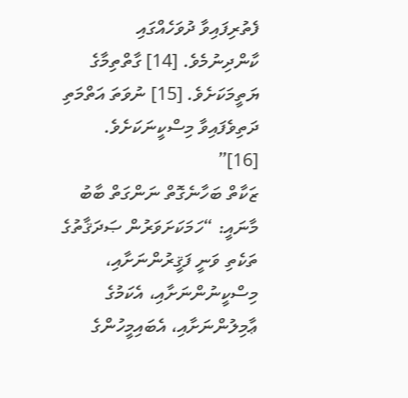ފެތުރިފައިވާ ދުވަހެއްގައި ކާންދިނުމެވެ. [14] ގާތްތިމާގެ ޔަތީމަކަށެވެ. [15] ނުވަތަ އަތްމަތި ދަތިވެފައިވާ މިސްކީނަކަށެވެ. [16]”
ޒަކާތް ބަހާނެގޮތް ނަންގަތް ބާބު
މާނައީ: “ހަމަކަށަވަރުން ޞަދަޤާތުގެ ތަކެތި ވަނީ ފަޤީރުންނަށާއި، މިސްކީނުންނަށާއި، އެކަމުގެ ޢާމިލުންނަށާއި، އެބައިމީހުންގެ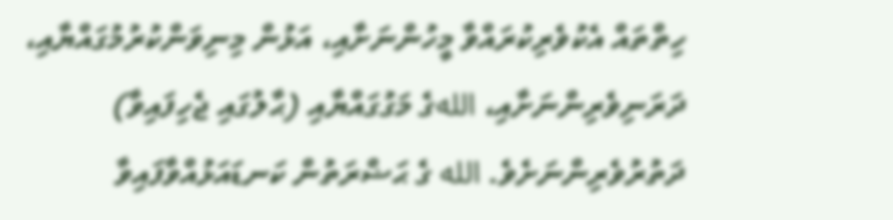ހިތްތައް އެކުވެރިކުރައްވާ މީހުންނަށާއި، އަޅުން މިނިވަންކުރުމުގައްޔާއި، ދަރަނިވެރިންނަށާއި، اللهގެ މަގުގައްޔާއި (ޙާލުގައި ޖެހިފައިވާ) ދަތުރުވެރިންނަށެވެ. الله ގެ ޙަޟްރަތުން ކަނޑައަޅުއްވާފައިވާ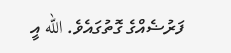ފަރުޟެއްގެ ގޮތުގައެވެ. الله އީ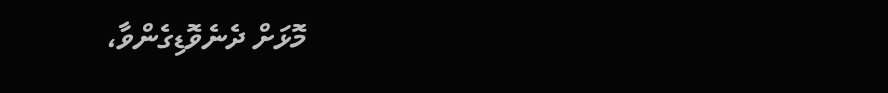މޮޅަށް ދެނެވޮޑިގެންވާ،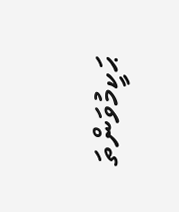ޙަކީމުވަންތަ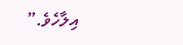އިލާހެވެ.”